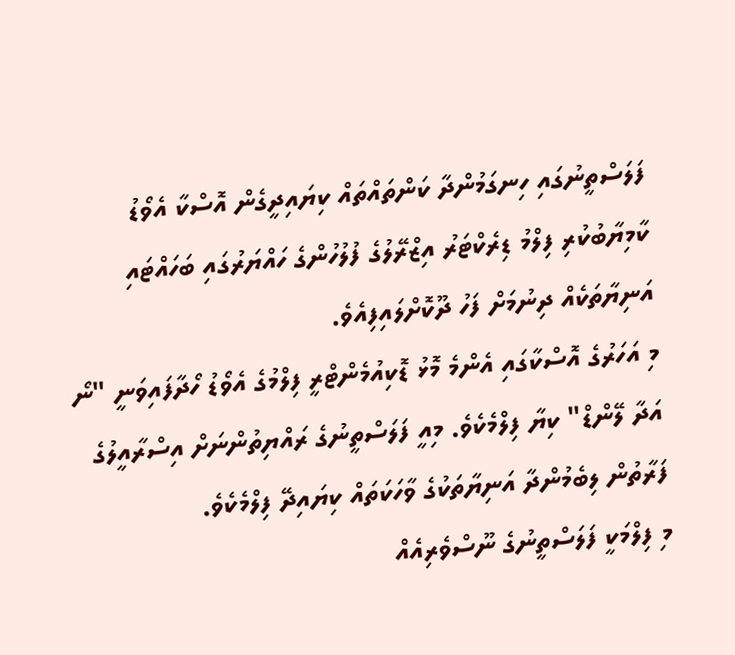ފަލަސްތީނުގައި ހިނގަމުންދާ ކަންތައްތައް ކިޔައިދީގެން އޮސްކާ އެވޯޑު ކާމިޔާބުކުރި ފިލްމު ޑިރެކްޓަރު އިޒްރޭލުގެ ފުލުހުންގެ ހައްޔަރުގައި ބަހައްޓައި އަނިޔާތަކެއް ދިނުމަށް ފަހު ދޫކޮށްލައިފިއެވެ.
މި އަހަރުގެ އޮސްކާގައި އެންމެ މޮޅު ޑޮކިއުމެންޓްރީ ފިލްމުގެ އެވޯޑު ހޯދާފައިވަނީ "ނޯ އަދާ ލޭންޑް" ކިޔާ ފިލްމެކެވެ. މިއީ ފަލަސްތީނުގެ ރައްޔިތުންނަށް އިސްރާއީލުގެ ފަރާތުން ލިބެމުންދާ އަނިޔާތަކުގެ ވާހަކަތައް ކިޔައިދޭ ފިލްމެކެވެ.
މި ފިލްމަކީ ފަލަސްތީނުގެ ނޫސްވެރިއެއް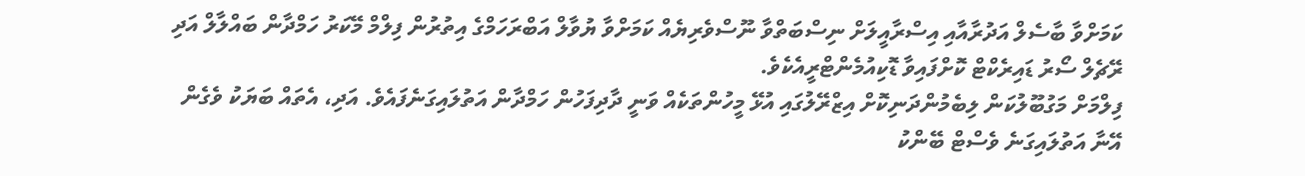ކަމަށްވާ ބާސެލް އަދުރާއާއި އިސްރާއީލަށް ނިސްބަތްވާ ނޫސްވެރިޔެއް ކަމަށްވާ ޔުވާލް އަބްރަހަމްގެ އިތުރުން ފިލްމް މޭކަރު ހަމްދާން ބައްލާލް އަދި ރޭޗެލް ސޯރު ޑައިރެކްޓް ކޮށްފައިވާ ޑޮކިއުމެންޓްރީއެކެވެ.
ފިލްމަށް މަގުބޫލުކަން ލިބެމުންދަނިކޮށް އިޒްރޭލުގައި އުޅޭ މީހުންތަކެއް ވަނީ ދާދިފަހުން ހަމްދާން އަތުލައިގަނެފައެވެ. އަދި، އެތައް ބަޔަކު ވެގެން އޭނާ އަތުލައިގަނެ ވެސްޓް ބޭންކު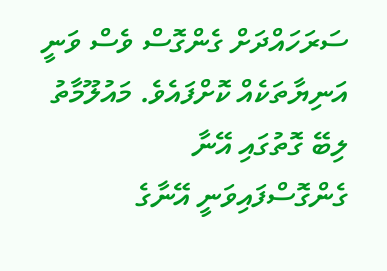ސަރަހައްދަށް ގެންގޮސް ވެސް ވަނީ އަނިޔާތަކެއް ކޮށްފައެވެ. މައުލޫމާތު ލިބޭ ގޮތުގައި އޭނާ ގެންގޮސްފައިވަނީ އޭނާގެ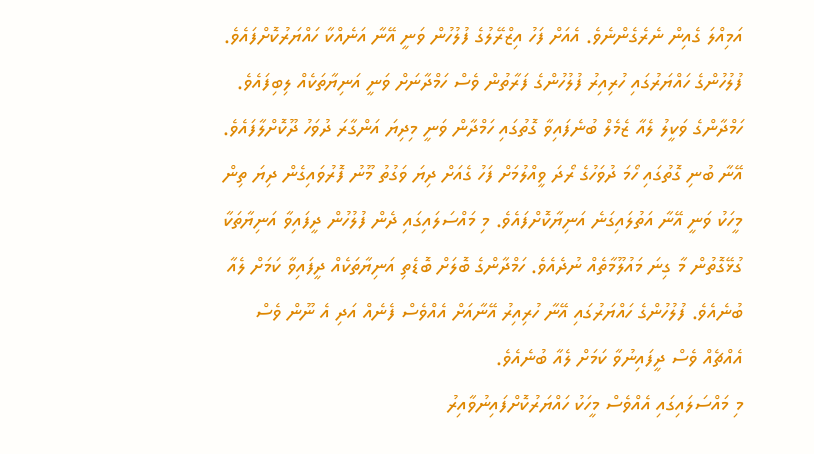އަމިއްލަ ގެއިން ނެރެގެންނެވެ. އެއަށް ފަހު އިޒްރޭލުގެ ފުލުހުން ވަނީ އޭނާ އަނެއްކާ ހައްޔަރުކޮށްފައެވެ.
ފުލުހުންގެ ހައްޔަރުގައި ހުރިއިރު ފުލުހުންގެ ފަރާތުން ވެސް ހަމްދާނަށް ވަނީ އަނިޔާތަކެއް ލިބިފައެވެ. ހަމްދާންގެ ވަކީލު ލެއާ ޒެމެލް ބުނެފައިވާ ގޮތުގައި ހަމްދާން ވަނީ މިދިޔަ އަންގާރަ ދުވަހު ދޫކޮށްލާފައެވެ.
އޭނާ ބުނި ގޮތުގައި ހޯމަ ދުވަހުގެ ރޯދަ ވީއްލުމަށް ފަހު ގެއަށް ދިޔަ ވަގުތު މޫނު ފޮރުވައިގެން ދިޔަ ތިން މީހަކު ވަނީ އޭނާ އަތުލައިގަނެ އަނިޔާކޮށްފައެވެ. މި މައްސަލައިގައި ދެން ފުލުހުން ދީފައިވާ އަނިޔާތަކާ ގުޅޭގޮތުން މާ ގިނަ މައުލޫމާތެއް ނުދެއެވެ. ހަމްދާންގެ ބޮލަށް ބޮޑެތި އަނިޔާތަކެއް ދީފައިވާ ކަމަށް ލެއާ ބުނެއެވެ. ފުލުހުންގެ ހައްޔަރުގައި އޭނާ ހުރިއިރު އޭނާއަށް އެއްވެސް ފެނެއް އަދި އެ ނޫން ވެސް އެއްޗެއް ވެސް ދީފައިނުވާ ކަމަށް ލެއާ ބުނެއެވެ.
މި މައްސަލައިގައި އެއްވެސް މީހަކު ހައްޔަރުކޮށްފައިނުވާއިރު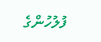ފުލުހުންގެ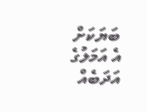ބަޔަކަށް އެ އަމަލުގެ އަދަބެއް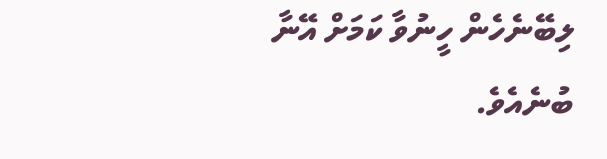ލިބޭނެހެން ހީނުވާ ކަމަށް އޭނާ ބުނެއެވެ.